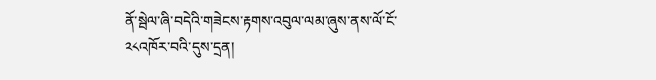ནོ་སྦེལ་ཞི་བདེའི་གཟེངས་རྟགས་འབུལ་ལམ་ཞུས་ནས་ལོ་ངོ་༢༨འཁོར་བའི་དུས་དྲན།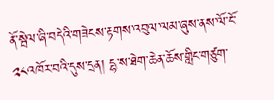ནོ་སྦེལ་ཞི་བདེའི་གཟེངས་རྟགས་འབུལ་ལམ་ཞུས་ནས་ལོ་ངོ་༢༨འཁོར་བའི་དུས་དྲན། དྷ་ས་ཐེག་ཆེན་ཆོས་གླིང་གཙུག་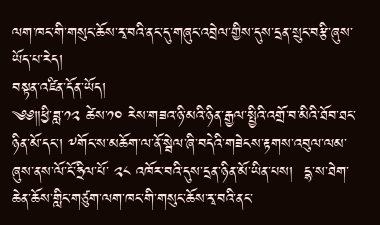ལག་ཁང་གི་གསུང་ཆོས་རྭ་བའི་ནང་དུ་གཞུང་འབྲེལ་གྱིས་དུས་དྲན་སྲུང་བརྩི་ཞུས་ཡོད་པ་རེད།
བསྟན་འཛིན་དོན་ཡོད།
༄༅༎ཕྱི་ཟླ་༡༢ ཚེས་༡༠ རེས་གཟའ་ཉི་མའི་ཉིན་རྒྱལ་སྤྱིའི་འགྲོ་བ་མིའི་ཐོབ་ཐང་ཉིན་མོ་དང་། ༸གོང་ས་མཆོག་ལ་ནོ་སྦེལ་ཞི་བདེའི་གཟེངས་རྟགས་འབུལ་ལམ་ཞུས་ནས་ལོ་ངོ་ཧྲིལ་པོ་ ༢༨ འཁོར་བའི་དུས་དྲན་ཉིན་མོ་ཡིན་པས།  དྷ་ས་ཐེག་ཆེན་ཆོས་གླིང་གཙུག་ལག་ཁང་གི་གསུང་ཆོས་རྭ་བའི་ནང་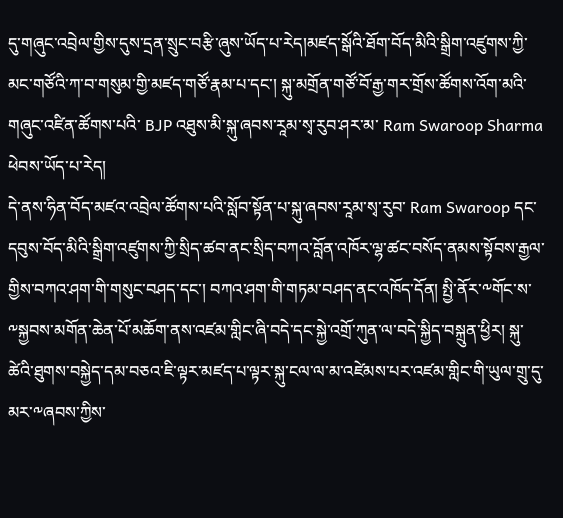དུ་གཞུང་འབྲེལ་གྱིས་དུས་དྲན་སྲུང་བརྩི་ཞུས་ཡོད་པ་རེད།མཛད་སྒོའི་ཐོག་བོད་མིའི་སྒྲིག་འཛུགས་ཀྱི་མང་གཙོའི་ཀ་བ་གསུམ་གྱི་མཛད་གཙོ་རྣམ་པ་དང་། སྐུ་མགྲོན་གཙོ་བོ་རྒྱ་གར་གྲོས་ཚོགས་འོག་མའི་གཞུང་འཛིན་ཚོགས་པའི་ BJP འཐུས་མི་སྐུ་ཞབས་རཱམ་སྭ་རུབ་ཤར་མ་ Ram Swaroop Sharma ཕེབས་ཡོད་པ་རེད།
དེ་ནས་ཧིན་བོད་མཛའ་འབྲེལ་ཚོགས་པའི་སློབ་སྟོན་པ་སྐུ་ཞབས་རཱམ་སྭ་རུབ་ Ram Swaroop དང་དབུས་བོད་མིའི་སྒྲིག་འཛུགས་ཀྱི་སྲིད་ཚབ་ནང་སྲིད་བཀའ་བློན་འཁོར་ལྷ་ཚང་བསོད་ནམས་སྟོབས་རྒྱལ་གྱིས་བཀའ་ཤག་གི་གསུང་བཤད་དང་། བཀའ་ཤག་གི་གཏམ་བཤད་ནང་འཁོད་དོན། སྤྱི་ནོར་༸གོང་ས་༸སྐྱབས་མགོན་ཆེན་པོ་མཆོག་ནས་འཛམ་གླིང་ཞི་བདེ་དང་སྐྱེ་འགྲོ་ཀུན་ལ་བདེ་སྐྱིད་བསྐྲུན་ཕྱིར། སྐུ་ཚེའི་ཐུགས་བསྐྱེད་དམ་བཅའ་ཇི་ལྟར་མཛད་པ་ལྟར་སྐུ་ངལ་ལ་མ་འཛེམས་པར་འཛམ་གླིང་གི་ཡུལ་གྲུ་དུ་མར་༸ཞབས་ཀྱིས་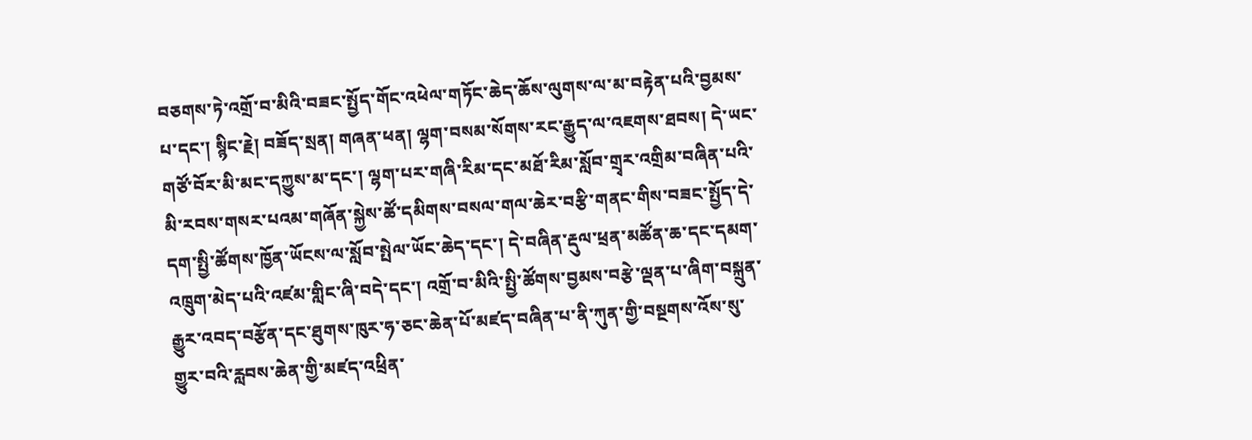བཅགས་ཏེ་འགྲོ་བ་མིའི་བཟང་སྤྱོད་གོང་འཕེལ་གཏོང་ཆེད་ཆོས་ལུགས་ལ་མ་བརྟེན་པའི་བྱམས་པ་དང་། སྙིང་རྗེ། བཟོད་སྲན། གཞན་ཕན། ལྷག་བསམ་སོགས་རང་རྒྱུད་ལ་འཇགས་ཐབས། དེ་ཡང་གཙོ་བོར་མི་མང་དཀྱུས་མ་དང་། ལྷག་པར་གཞི་རིམ་དང་མཐོ་རིམ་སློབ་གྲྭར་འགྲིམ་བཞིན་པའི་མི་རབས་གསར་པའམ་གཞོན་སྐྱེས་ཚོ་དམིགས་བསལ་གལ་ཆེར་བརྩི་གནང་གིས་བཟང་སྤྱོད་དེ་དག་སྤྱི་ཚོགས་ཁྱོན་ཡོངས་ལ་སློབ་སྤེལ་ཡོང་ཆེད་དང་། དེ་བཞིན་རྡུལ་ཕྲན་མཚོན་ཆ་དང་དམག་འཁྲུག་མེད་པའི་འཛམ་གླིང་ཞི་བདེ་དང་། འགྲོ་བ་མིའི་སྤྱི་ཚོགས་བྱམས་བརྩེ་ལྡན་པ་ཞིག་བསྐྲུན་རྒྱུར་འབད་བརྩོན་དང་ཐུགས་ཁུར་ཧ་ཅང་ཆེན་པོ་མཛད་བཞིན་པ་ནི་ཀུན་གྱི་བསྔགས་འོས་སུ་གྱུར་བའི་རླབས་ཆེན་གྱི་མཛད་འཕྲིན་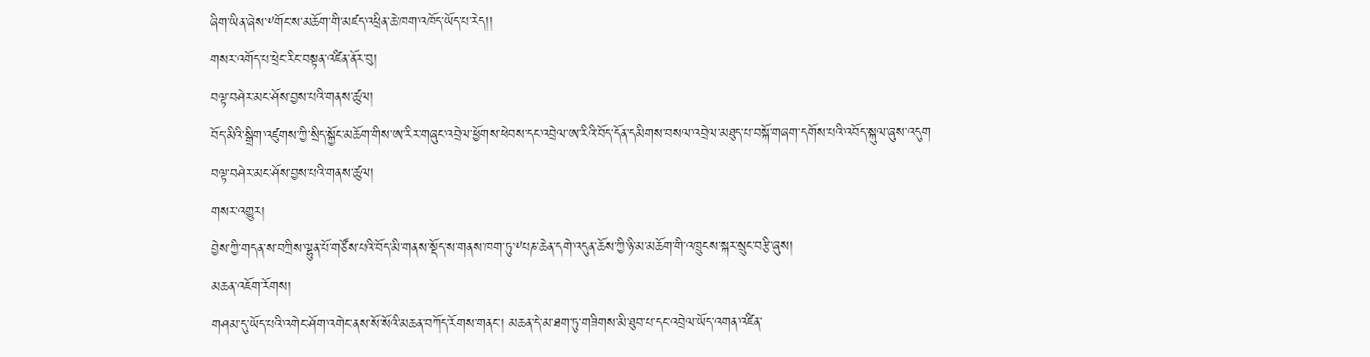ཞིག་ཡིན་ཞེས་༸གོང་ས་མཆོག་གི་མཛད་འཕྲིན་ཆེ་ཁག་འཁོད་ཡོད་པ་རེད།།
གསར་འགོད་པ་ཕྲེང་རིང་བསྟན་འཛིན་ནོར་བུ།
བལྟ་བཤེར་མང་ཤོས་བྱས་པའི་གནས་ཚུལ།
བོད་མིའི་སྒྲིག་འཛུགས་ཀྱི་སྲིད་སྐྱོང་མཆོག་གིས་ཨ་རིར་གཞུང་འབྲེལ་ཕྱོགས་ཕེབས་དང་འབྲེལ་ཨ་རིའི་བོད་དོན་དམིགས་བསལ་འབྲེལ་མཐུད་པ་བསྐོ་གཞག་དགོས་པའི་འབོད་སྐུལ་ཞུས་འདུག
བལྟ་བཤེར་མང་ཤོས་བྱས་པའི་གནས་ཚུལ།
གསར་འགྱུར།
བྱེས་ཀྱི་གདན་ས་བཀྲིས་ལྷུན་པོ་གཙོས་པའི་བོད་མི་གནས་སྡོད་ས་གནས་ཁག་ཏུ་༸པཎ་ཆེན་དགེ་འདུན་ཆོས་ཀྱི་ཉི་མ་མཆོག་གི་འཁྲུངས་སྐར་སྲུང་བརྩི་ཞུས།
མཆན་འཇོག་རོགས།
གཤམ་དུ་ཡོད་པའི་འགེང་ཤོག་འགེང་ནས་སོ་སོའི་མཆན་བཀོད་རོགས་གནང་། མཆན་དེ་མ་ཐག་ཏུ་གཟིགས་མི་ཐུབ་པ་དང་འབྲེལ་ཡོད་འགན་འཛིན་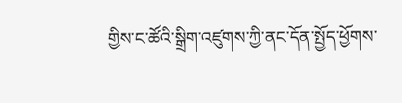གྱིས་ང་ཚོའི་སྒྲིག་འཛུགས་ཀྱི་ནང་དོན་སྤྱོད་ཕྱོགས་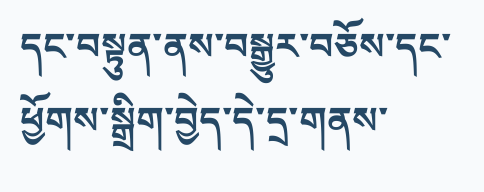དང་བསྟུན་ནས་བསྒྱུར་བཅོས་དང་ཕྱོགས་སྒྲིག་བྱེད་དེ་དྲ་གནས་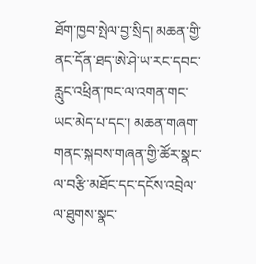ཐོག་ཁྱབ་སྤེལ་བྱ་སྲིད། མཆན་གྱི་ནང་དོན་ཐད་ཨེ་ཤེ་ཡ་རང་དབང་རླུང་འཕྲིན་ཁང་ལ་འགན་གང་ཡང་མེད་པ་དང་། མཆན་གཞག་གནང་སྐབས་གཞན་གྱི་ཚོར་སྣང་ལ་བརྩི་མཐོང་དང་དངོས་འབྲེལ་ལ་ཐུགས་སྣང་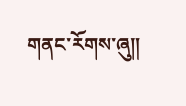གནང་རོགས་ཞུ༎